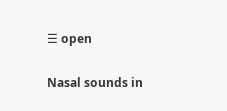☰ open

Nasal sounds in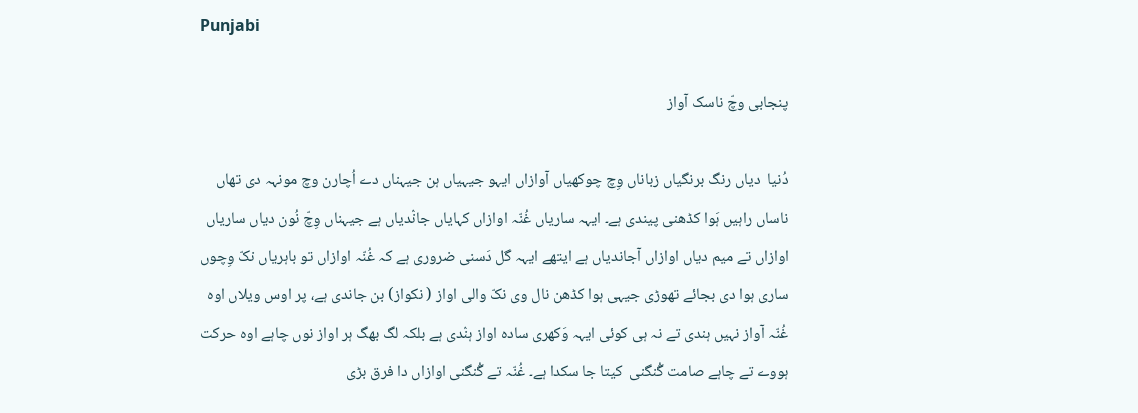Punjabi

پنجابی وچّ ناسک آواز

دُنیا  دیاں رنگ برنگیاں زباناں وِچ چوکھیاں آوازاں ایہو جیہیاں ہن جیہناں دے اُچارن وچ مونہہ دی تھاں ناساں راہیں ہَوا کڈھنی پیندی ہے۔ ایہہ ساریاں غُنّہ اوازاں کہایاں جانٛدیاں ہے جیہناں وِچّ نُون دیاں ساریاں اوازاں تے میم دیاں اوازاں آجاندیاں ہے ایتھے ایہہ گل دَسنی ضروری ہے کہ غُنّہ اوازاں تو باہریاں نکّ وِچوں ساری ہوا دی بجائے تھوڑی جیہی ہوا کڈھن نال وی نکّ والی اواز ( نکواز) بن جاندی ہے، پر اوس ویلاں اوہ غُنّہ آواز نہیں ہندی تے نہ ہی کوئی ایہہ وَکھری سادہ اواز ہنٛدی ہے بلکہ لگ بھگ ہر اواز نوں چاہے اوہ حرکت ہووے تے چاہے صامت گُنگنی  کیتا جا سکدا ہے۔ غُنّہ تے گُنگنی اوازاں دا فرق بڑی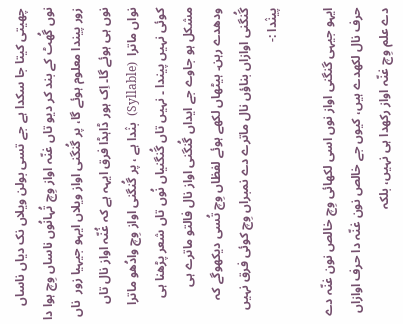چھیتی کیتا جا سکدا ہے جے تسی بولن ویلاں نک دیاں ناساں نوں گُھٹ کے بند کر دیو تاں غنّہ اواز وِچ تُہانُوں ناساں وِچ ہوا دا  زور پیندا معلوم ہوئے گا، پر گُنگنی اواز ویلاں ایہو جیہیا زور  ناں  نوں ہی ہوئے گا۔ اِک ہور ڈاہڈا فرق ایہہ ہے کہ غُنّہ اواز نال تاں نواں ماترا  (Syllable)  بنٛدا ہے ، پر گُنگنی اواز وِچ وادُھو ماترا کوئی نہیں پیندا ۔ نہیں تاں گُنگنیاں نُوں تاں شعر پڑھنا ہی مشکل ہو جاوے جے ایداں گُنگنی اواز نال فالتو ماترے ہی ودھدے رہن۔ ہیٹھاں لکھے ہوئے لفظاں وِچ تُسی دیکھوگے کہ گُنگنی اوازاں بناؤں نال ماترے دے نمبراں وِچ کوئی فرق نہیں پینٛدا :-

ایہو جیہی گنگنی اواز نوں اسی لکھائی وِچ خالص نون غنّہ دے حرف نال لکھدے ہیں، کیوں جے خالص نون غنّہ دا حرف اوازاں دے علم وِچ غنّہ اواز رکھدا ہی نہیں، بلکہ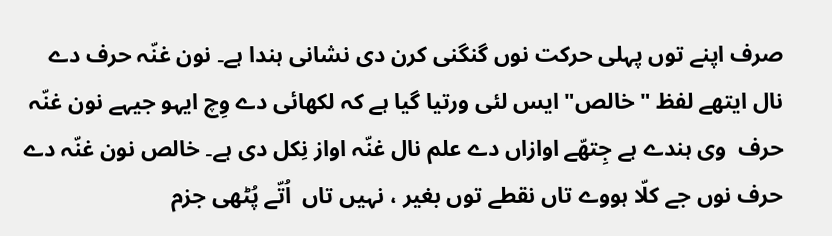صرف اپنے توں پہلی حرکت نوں گنگنی کرن دی نشانی ہندا ہے۔ نون غنّہ حرف دے نال ایتھے لفظ "خالص" ایس لئی ورتیا گیا ہے کہ لکھائی دے وِچ ایہو جیہے نون غنّہ حرف  وی ہندے ہے جِتھّے اوازاں دے علم نال غنّہ اواز نِکل دی ہے۔ خالص نون غنّہ دے حرف نوں جے کلّا ہووے تاں نقطے توں بغیر ، نہیں تاں  اُتّے پُٹھی جزم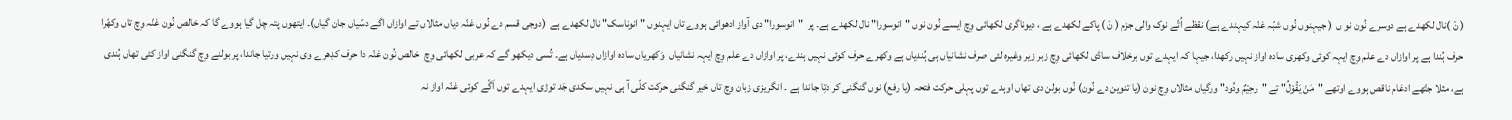( ن٘ )نال لکھدے ہے دوسرے نُون نو ں  ( جیہنوں نُوں شبّہ غنّہ کیہندے ہے) نقظے اُتّے نوک والی جزم ( نٛ ) پاکے لکھدے ہے ، دیوناگری لکھائی وِچ ایسے نُون نوں "انوسورا" نال لکھدے ہے۔ پر  "انوسورا" دی آواز ادھوائی ہووے تاں ایہنوں " انوناسک" نال لکھدے ہے  (دوجی قسم دے نُوں غنّہ دیاں مثالاں تے اوازاں اگے دسّیاں جان گیاں)۔ ایتھوں پتہ چل گیا ہووے گا کہ خالص نُون غنّہ وِچ تاں وکھّرا حرف ہُندا ہے پر اوازاں دے علم وِچ ایہہ کوئی وکھری سادہ اواز نہیں رکھدا، جیہا کہ ایہدے توں برخلاف ساڈی لکھائی وِچ زبر زیر وغیرہ لئی صرف نشانیاں ہی ہُندیاں ہے وکھرے حرف کوئی نہیں ہندے، پر اوازاں دے علم وِچ ایہہ نشانیاں  وَکھریاں سادہ اوازاں دِسدیاں ہے۔ تُسی دیکھو گے کہ عربی لکھائی وِچ  خالص نُون غنّہ دا حرف کدِھرے وی نہیں ورتیا جاندا، پر بولنے وِچ گنگنی اواز کئی تھاں ہُندی ہے، مثلا جتّھے ادغام ناقص ہووے اوتھے "مَنْ یَقُوْلُ" تے "رحِیْمٌ ودُود" ورگیاں مثالاں وِچ نون (یا تنوین دے نُون) نُوں بولن دی تھاں اوہدے توں پہلی حرکت فتحہ (یا رفع) نوں گنگنی کر دتِا جاندا ہے ۔ انگریزی زبان وِچ تاں خیر گنگنی حرکت کلّی آ ہی نہیں سکدی جَد توڑی ایہدے توں اَگّے کوئی غنّہ اواز نہ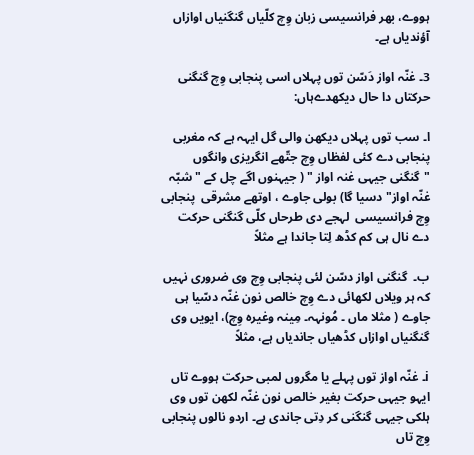ہووے، بھر فرانسیسی زبان وِچ کلّیاں گنگنیاں اوازاں  آؤندیاں ہے۔

3۔ غنّہ اواز دَسّن توں پہلاں اسی پنجابی وِچ گنگنی حرکتاں دا حال دیکھدےہاں:

ا۔ سب توں پہلاں دیکھن والی گل ایہہ ہے کہ مغربی پنجابی دے کئی لفظاں وِچ جتّھے انگریزی وانگوں "گنگنی جیہی غنہ اواز " ( جیہنوں اگے چل کے " شبّہ غنّہ اواز" دسیا گا) بولی جاوے ، اوتھے مشرقی  پنجابی وِچ فرانسیسی  لہجے دی طرحاں کلّی گنگنی حرکت دے نال ہی کم کڈھ لِتا جاندا ہے مثلاً

ب۔  گنگنی اواز دسّن لئی پنجابی وِچ وی ضروری نہیں کہ ہر ویلاں لکھائی دے وِچ خالص نون غنّہ دسّیا ہی جاوے ( مثلا ماں ۔ مُونہہ۔ مِینہ وغیرہ وِچ)، ایویں وی گنگنیاں اوازاں کڈھیاں جاندیاں ہے، مثلاً

i۔ غنّہ اواز توں پہلے یا مگروں لمبی حرکت ہووے تاں ایہو جیہی حرکت بغیر خالص نون غنّہ لکھن توں وی ہلکی جیہی گنگنی کر دِتی جاندی ہے۔ اردو نالوں پنجابی وِچ تاں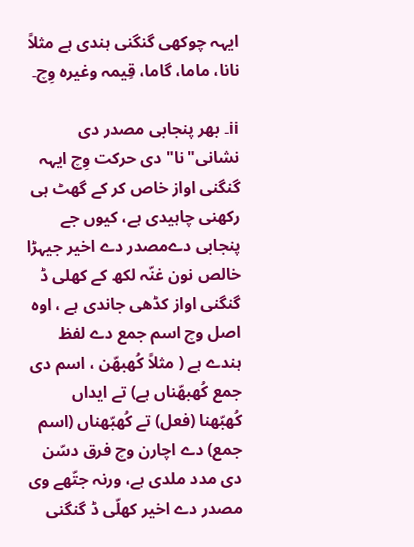ایہہ چوکھی گنگنی ہندی ہے مثلاً نانا، ماما، گاما، قِیمہ وغیرہ وِچ۔

ii۔ بھر پنجابی مصدر دی نشانی"نا" دی حرکت وِچ ایہہ گنگنی اواز خاص کر کے گھٹ ہی رکھنی چاہیدی ہے، کیوں جے پنجابی دےمصدر دے اخیر جیہڑا خالص نون غنّہ لکھ کے کھلی ڈ گنگنی اواز کڈھی جاندی ہے ، اوہ اصل وچ اسم جمع دے لفظ ہندے ہے ( مثلاً کُھبھّن ، اسم دی جمع کُھبھّناں ہے) تے ایداں کُھبّھنا (فعل) تے کُھبّھناں (اسم جمع) دے اچارن وچ فرق دسّن دی مدد ملدی ہے، ورنہ جتّھے وی مصدر دے اخیر کھلّی ڈ گنگنی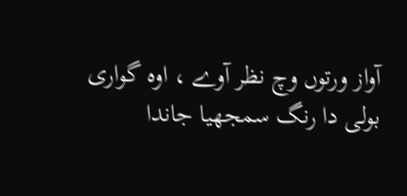آواز ورتوں وچ نظر آوے ، اوہ گواری بولی دا رنگ سمجھیا جاندا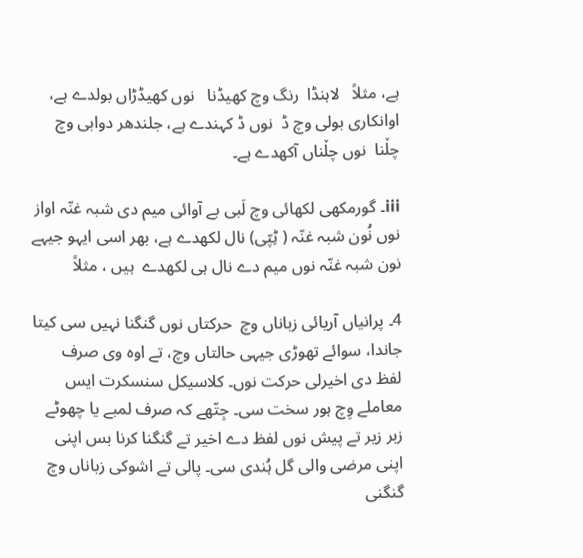ہے، مثلاً   لاہنڈا  رنگ وچ کھیڈنا   نوں کھیڈڑاں بولدے ہے، اوانکاری بولی وچ ڈ  نوں ڈ کہندے ہے، جلندھر دوابی وچ چڵنا  نوں چڵناں آکھدے ہے۔

iii۔ گورمکھی لکھائی وچ لَبی بے آوائی میم دی شبہ غنّہ اواز نوں نُون شبہ غنّہ ( ٹِپّی) نال لکھدے ہے، بھر اسی ایہو جیہے نون شبہ غنّہ نوں میم دے نال ہی لکھدے  ہیں ، مثلاً

4۔ پرانیاں آریائی زباناں وچ  حرکتاں نوں گنگنا نہیں سی کیتا جاندا، سوائے تھوڑی جیہی حالتاں وچ، تے اوہ وی صرف لفظ دی اخیرلی حرکت نوں۔ کلاسیکل سنسکرت ایس معاملے وِچ ہور سخت سی۔ جِتّھے کہ صرف لمبے یا چھوٹے زبر زیر تے پیش نوں لفظ دے اخیر تے گنگنا کرنا بس اپنی اپنی مرضی والی گل ہُندی سی۔ پالی تے اشوکی زباناں وچ گنگنی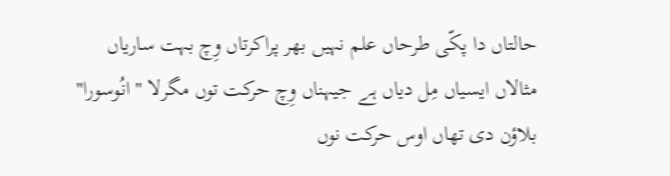حالتاں دا پکّی طرحاں علم نہیں بھر پراکرتاں وِچ بہت ساریاں مثالاں ایسیاں مِل دیاں ہے جیہناں وِچ حرکت توں مگرلا " انُوسورا" بلاؤن دی تھاں اوس حرکت نوں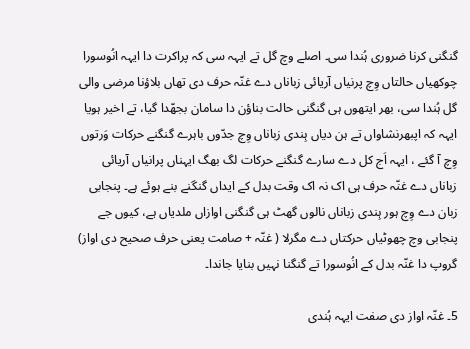گنگنی کرنا ضروری ہُندا سی۔ اصلے وچ گل تے ایہہ سی کہ پراکرت دا ایہہ انُوسورا چوکھیاں حالتاں وِچ پرنیاں آریائی زباناں دے غنّہ حرف دی تھاں بلاؤنا مرضی والی گل ہُندا سی، بھر ایتھوں ہی گنگنی حالت بناؤن دا سامان بجھّدا گیا، تے اخیر ہویا ایہہ کہ اپبھرنشاواں تے ہن دیاں ہِندی زباناں وِچ جدّوں باہرے گنگنے حرکات وَرتوں وِچ آ گئے ، ایہہ اَج کل دے سارے گنگنے حرکات لگ بھگ ایہناں پرانیاں آریائی زباناں دے غنّہ حرف ہی اک نہ اک وقت بدل کے ایداں گنگنے بنے ہوئے ہے۔ پنجابی زبان دے وِچ ہور ہِندی زباناں نالوں گھٹ ہی گنگنی اوازاں ملدیاں ہے، کیوں جے پنجابی وچ چھوٹیاں حرکتاں دے مگرلا ( غنّہ + صامت یعنی حرف صحیح دی اواز) گروپ دا غنّہ بدل کے انُوسورا تے گنگنا نہیں بنایا جاندا۔

5۔ غنّہ اواز دی صفت ایہہ ہُندی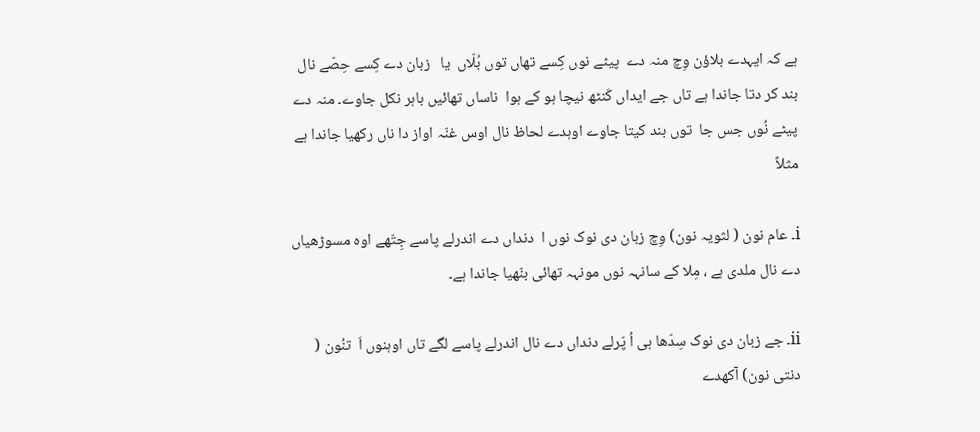ہے کہ ایہدے بلاؤن وِچ منہ دے  پیٹے نوں کِسے تھاں توں بُلّاں  یا   زبان دے کِسے حِصّے نال بند کر دتا جاندا ہے تاں جے ایداں کَنٹھ نیچا ہو کے ہوا  ناساں تھائیں باہر نکل جاوے۔ منہ دے پیٹے نُوں جس جا  توں بند کیتا جاوے اوہدے لحاظ نال اوس غنّہ اواز دا ناں رکھیا جاندا ہے مثلاً

i۔ عام نون ( لثویہ نون) وِچ زبان دی نوک نوں ا  دنداں دے اندرلے پاسے جِتّھے اوہ مسوڑھیاں دے نال ملدی ہے ، مِلا کے سانہہ نوں مونہہ تھائی بنّھیا جاندا ہے۔

ii۔ جے زبان دی نوک سِدّھا ہی اُ پّرلے دنداں دے نال اندرلے پاسے لگے تاں اوہنوں اَ  تنُون ( دنتی نون) آکھدے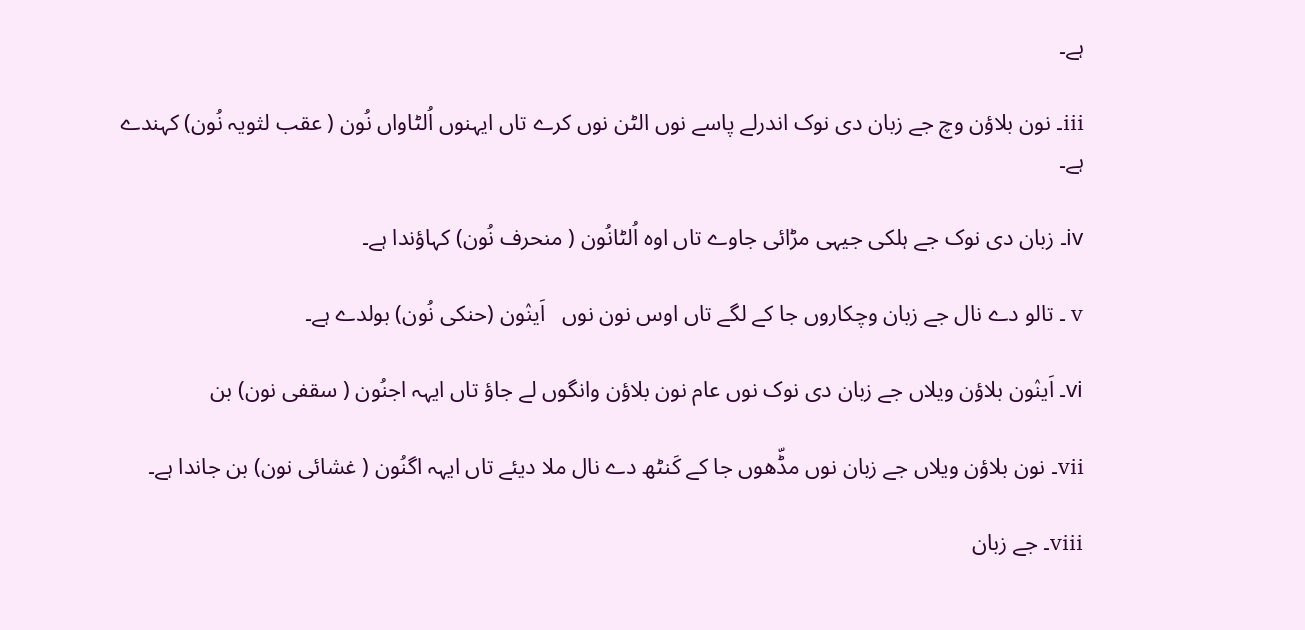ہے۔

iii۔ نون بلاؤن وچ جے زبان دی نوک اندرلے پاسے نوں الٹن نوں کرے تاں ایہنوں اُلٹاواں نُون ( عقب لثویہ نُون) کہندے ہے۔

iv۔ زبان دی نوک جے ہلکی جیہی مڑائی جاوے تاں اوہ اُلٹانُون ( منحرف نُون) کہاؤندا ہے۔

v ۔ تالو دے نال جے زبان وچکاروں جا کے لگے تاں اوس نون نوں   اَینٛون (حنکی نُون) بولدے ہے۔

vi۔ اَینٛون بلاؤن ویلاں جے زبان دی نوک نوں عام نون بلاؤن وانگوں لے جاؤ تاں ایہہ اجنُون ( سقفی نون) بن

vii۔ نون بلاؤن ویلاں جے زبان نوں مڈّھوں جا کے کَنٹھ دے نال ملا دیئے تاں ایہہ اگنُون ( غشائی نون) بن جاندا ہے۔

viii۔ جے زبان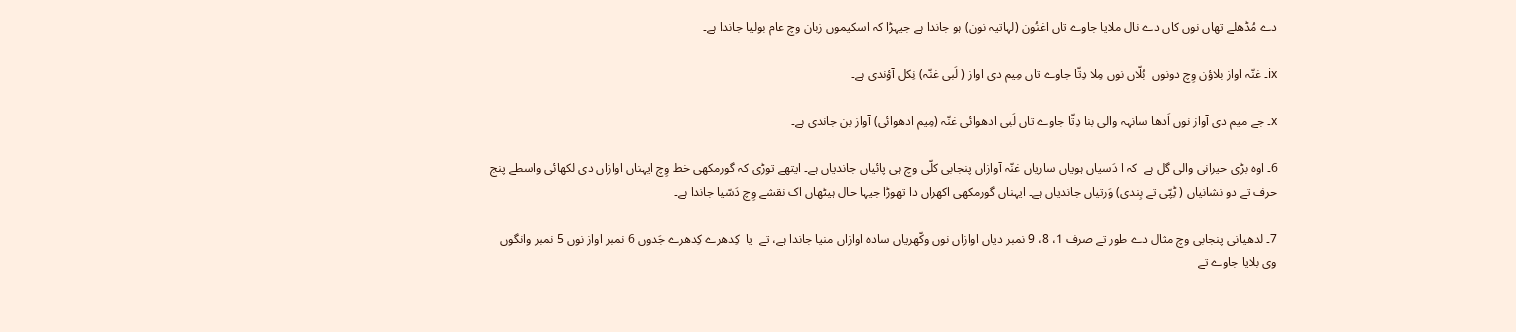دے مُڈھلے تھاں نوں کاں دے نال ملایا جاوے تاں اغنُون (لہاتیہ نون) ہو جاندا ہے جیہڑا کہ اسکیموں زبان وچ عام بولیا جاندا ہے۔

ix۔ غنّہ اواز بلاؤن وِچ دونوں  بُلّاں نوں مِلا دِتّا جاوے تاں مِیم دی اواز ( لَبی غنّہ) نِکل آؤندی ہے۔

x۔ جے میم دی آواز نوں اَدھا سانہہ والی بنا دِتّا جاوے تاں لَبی ادھوائی غنّہ (مِیم ادھوائی) آواز بن جاندی ہے۔

6۔ اوہ بڑی حیرانی والی گل ہے  کہ ا دَسیاں ہویاں ساریاں غنّہ آوازاں پنجابی کلّی وچ ہی پائیاں جاندیاں ہے۔ ایتھے توڑی کہ گورمکھی خط وِچ ایہناں اوازاں دی لکھائی واسطے پنج حرف تے دو نشانیاں ( ٹِپّی تے بِندی) وَرتیاں جاندیاں ہے۔ ایہناں گورمکھی اکھراں دا تھوڑا جیہا حال ہیٹھاں اک نقشے وِچ دَسّیا جاندا ہے۔

7۔ لدھیانی پنجابی وچ مثال دے طور تے صرف 1، 8، 9 نمبر دیاں اوازاں نوں وکّھریاں سادہ اوازاں منیا جاندا ہے، تے  یا  کِدھرے کِدھرے جَدوں 6 نمبر اواز نوں 5 نمبر وانگوں وی بلایا جاوے تے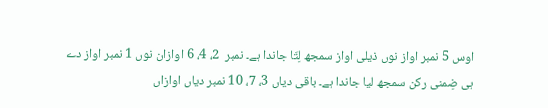اوس 5 نمبر اواز نوں ذیلی اواز سمجھ لِتّا جاندا ہے۔ نمبر  2، 4، 6 اوازان نوں 1 نمبر اواز دے ہی ضِمنی رکن سمجھ لیا جاندا ہے۔ باقی دیاں 3، 7، 10 نمبر دیاں اوازاں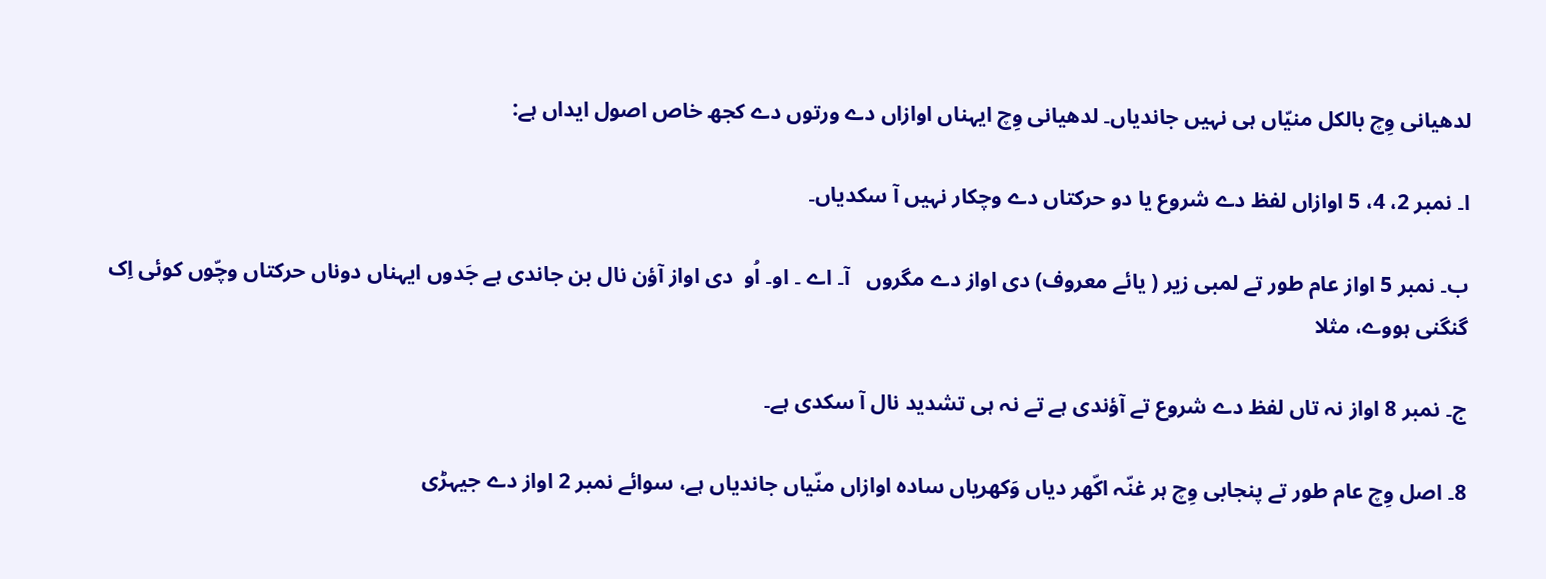لدھیانی وِچ بالکل منیّاں ہی نہیں جاندیاں۔ لدھیانی وِچ ایہناں اوازاں دے ورتوں دے کجھ خاص اصول ایداں ہے:

ا۔ نمبر 2، 4، 5 اوازاں لفظ دے شروع یا دو حرکتاں دے وچکار نہیں آ سکدیاں۔

ب۔ نمبر 5 اواز عام طور تے لمبی زیر ( یائے معروف) دی اواز دے مگروں   آ۔ اے ۔ او۔ اُو  دی اواز آؤن نال بن جاندی ہے جَدوں ایہناں دوناں حرکتاں وچّوں کوئی اِک گنگنی ہووے، مثلا

ج۔ نمبر 8 اواز نہ تاں لفظ دے شروع تے آؤندی ہے تے نہ ہی تشدید نال آ سکدی ہے۔

8۔ اصل وِچ عام طور تے پنجابی وِچ ہر غنّہ اکّھر دیاں وَکھریاں سادہ اوازاں منّیاں جاندیاں ہے، سوائے نمبر 2 اواز دے جیہڑی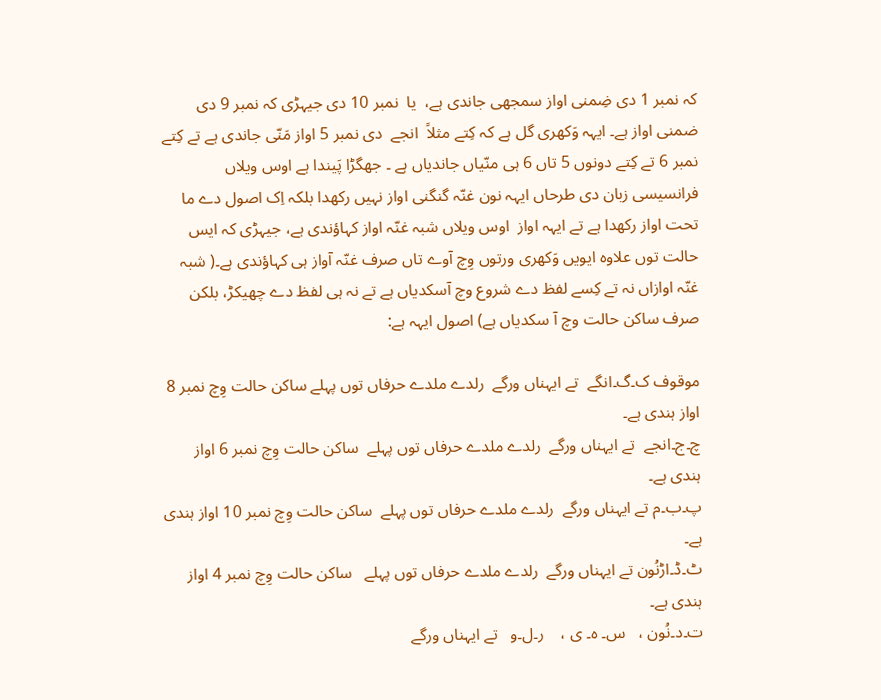کہ نمبر 1 دی ضِمنی اواز سمجھی جاندی ہے،  یا  نمبر 10 دی جیہڑی کہ نمبر 9 دی ضمنی اواز ہے۔ ایہہ وَکھری گل ہے کہ کِتے مثلاً  انجے  دی نمبر 5 اواز مَنّی جاندی ہے تے کِتے نمبر 6 تے کِتے دونوں 5 تاں 6 ہی منّیاں جاندیاں ہے ۔ جھگڑا پَیندا ہے اوس ویلاں فرانسیسی زبان دی طرحاں ایہہ نون غنّہ گنگنی اواز نہیں رکھدا بلکہ اِک اصول دے ما تحت اواز رکھدا ہے تے ایہہ اواز  اوس ویلاں شبہ غنّہ اواز کہاؤندی ہے، جیہڑی کہ ایس حالت توں علاوہ ایویں وَکھری ورتوں وِچ آوے تاں صرف غنّہ آواز ہی کہاؤندی ہے۔( شبہ غنّہ اوازاں نہ تے کِسے لفظ دے شروع وچ آسکدیاں ہے تے نہ ہی لفظ دے چھیکڑ، بلکن صرف ساکن حالت وچ آ سکدیاں ہے) اصول ایہہ ہے:

موقوف ک۔گ۔انگے  تے ایہناں ورگے  رلدے ملدے حرفاں توں پہلے ساکن حالت وِچ نمبر 8 اواز ہندی ہے۔
چ۔ج۔انجے  تے ایہناں ورگے  رلدے ملدے حرفاں توں پہلے  ساکن حالت وِچ نمبر 6 اواز ہندی ہے۔
پ۔ب۔م تے ایہناں ورگے  رلدے ملدے حرفاں توں پہلے  ساکن حالت وِچ نمبر 10 اواز ہندی ہے۔
ٹ۔ڈ۔اڑنُون تے ایہناں ورگے  رلدے ملدے حرفاں توں پہلے   ساکن حالت وِچ نمبر 4 اواز ہندی ہے۔
ت۔د۔نُون ،   س۔ ہ۔ ی ،    ر۔ل۔و   تے ایہناں ورگے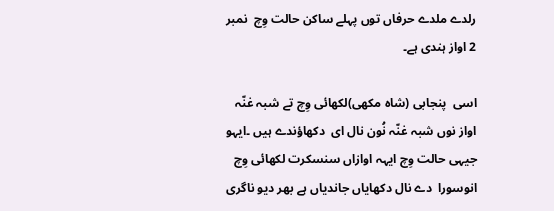رلدے ملدے حرفاں توں پہلے ساکن حالت وِچ  نمبر 2 اواز ہندی ہے۔

اسی  پنجابی (شاہ مکھی)لکھائی وِچ تے شبہ غنّہ اواز نوں شبہ غنّہ نُون نال ای  دکھاؤندے ہیں ۔ایہو جیہی حالت وِچ ایہہ اوازاں سنسکرت لکھائی وِچ انوسورا  دے نال دکھایاں جاندیاں ہے بھر دیو ناگری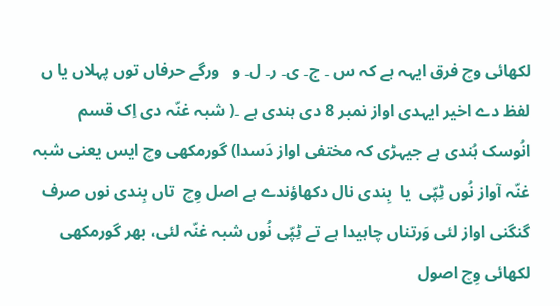لکھائی وچ فرق ایہہ ہے کہ س ۔ ج۔ ی۔ ر۔ ل۔ و   ورگے حرفاں توں پہلاں یا ں لفظ دے اخیر ایہدی اواز نمبر 8 دی ہندی ہے ۔( شبہ غنّہ دی اِک قسم انُوسک ہُندی ہے جیہڑی کہ مختفی اواز دَسدا) گورمکھی وچ ایس یعنی شبہ غنّہ آواز نُوں ٹِپّی  یا  بِندی نال دکھاؤندے ہے اصل وِچ  تاں بِندی نوں صرف گنگنی اواز لئی وَرتناں چاہیدا ہے تے ٹِپّی نُوں شبہ غنّہ لئی، بھر گورمکھی لکھائی وِچ اصول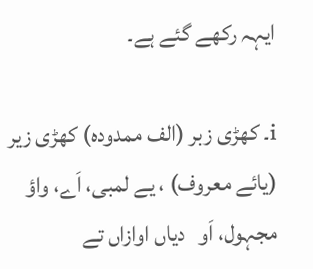ایہہ رکھے گئے ہے۔

i۔ کھڑی زبر (الف ممدودہ) کھڑی زیر (یائے معروف) ، یے لمبی، اَے، واؤ مجہول، اَو   دیاں اوازاں تے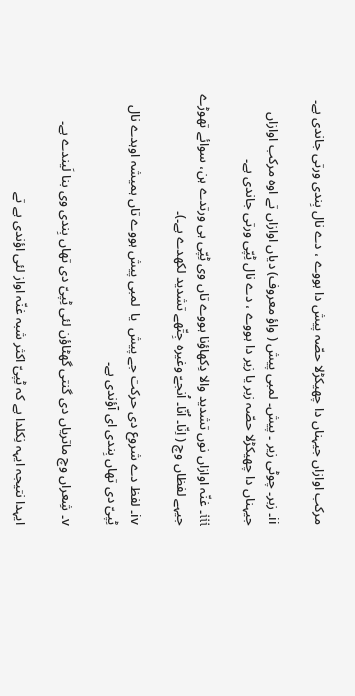مرکب اوازاں جیہناں دا چھیکڑلا حصّہ پیش دا ہووے ، دے نال بِندی ورتی جاندی ہے۔

ii۔ زبر۔ چوٹی زیر ۔ پیش۔ لمبی پیش ( واؤ معروف) دیاں اوازاں تے اوہ مرکب اوازاں جیہناں دا چھیکڑلا حصّہ زبر یا زیر دا ہووے ، دے نال ٹِپّی ورتی جاندی ہے۔

iii۔ غنّہ اوازاں نوں تشدید والا دِکھاؤنا ہووے تاں وی ٹِپّی ہی ورتدے ہن، سوائے تھوڑے جیہے لفظاں وچ ( اِنّا۔ اُنّا۔ اُنجےّ وغیرہ جِتّھے تشدید لکھدے ہے۔)۔

iv۔ لفظ دے شروع دی حرکت جے پیش  یا  لمبی پیش ہووے تاں ہمیشہ اوہدے نال ٹِپیّ دی تھاں بِندی ای آؤندی ہے۔

v۔ شِعراں وچ ماتریاں دی گنتی گھٹاؤن لئی ٹِپیّ دی تھاں بِندی وی بنا لَیندے ہے۔

ایہدا نتیجہ ایہہ نِکلدا ہے کہ ٹِپیّ اکثر شبہ غنّہ اواز لئی اؤندی ہے تے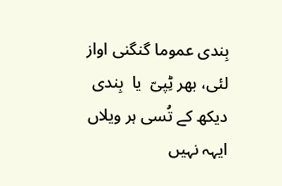بِندی عموما گنگنی اواز لئی، بھر ٹِپیّ  یا  بِندی دیکھ کے تُسی ہر ویلاں ایہہ نہیں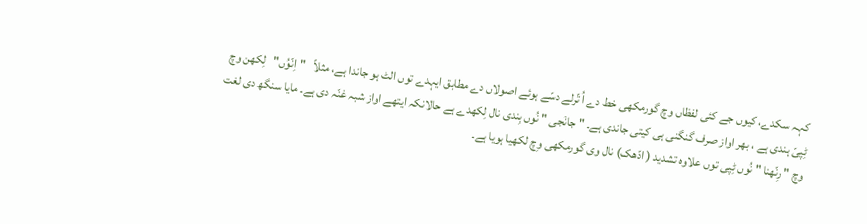کہہ سکدے، کیوں جے کئی لفظاں وچ گورمکھی خط دے اُ تّرلے دسّے ہوئے اصولاں دے مطابق ایہدے توں الٹ ہو جاندا ہے، مثلاً   "اِنّوُں"   لِکھن وچ ٹِپیّ ہندی ہے ، بھر اواز صرف گنگنی ہی کیتی جاندی ہے۔ " جانٛجی " نُوں بِندی نال لِکھدے ہے حالانکہ ایتھے اواز شبہ غنّہ دی ہے۔ مایا سنگھ دی لغت وچ " رِنّھنا " نُوں ٹِپی توں علاوہ تشدید ( ادّھک) نال وی گورمکھی وِچ لکھیا ہویا ہے۔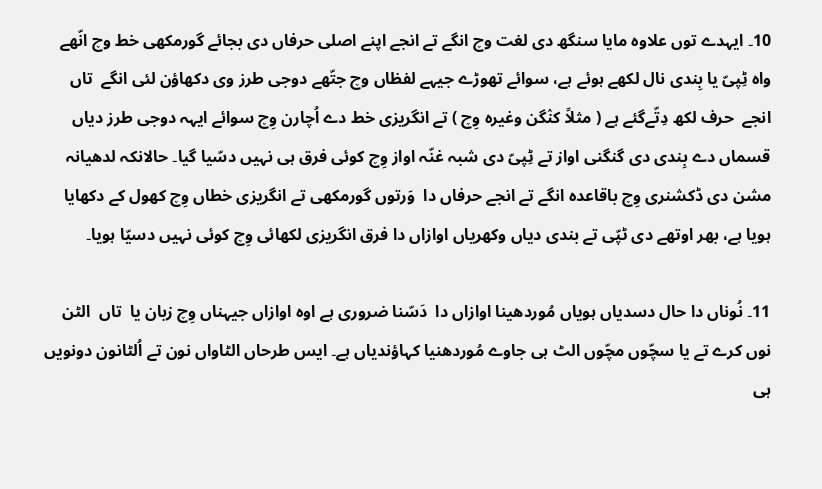10۔ ایہدے توں علاوہ مایا سنگھ دی لغت وچ انگے تے انجے اپنے اصلی حرفاں دی بجائے گورمکھی خط وچ انّھے واہ ٹِپیّ یا بِندی نال لکھے ہوئے ہے، سوائے تھوڑے جیہے لفظاں وچ جتّھے دوجی طرز وی دکھاؤن لئی انگے  تاں انجے  حرف لکھ دِتّےگئے ہے ( مثلاً کنٛگن وغیرہ وِچ ) تے انگریزی خط دے اُچارن وِچ سوائے ایہہ دوجی طرز دیاں قسماں دے بِندی دی گنگنی اواز تے ٹِپیّ دی شبہ غنّہ اواز وِچ کوئی فرق ہی نہیں دسّیا گیا۔ حالانکہ لدھیانہ مشن دی ڈکشنری وِچ باقاعدہ انگے تے انجے حرفاں دا  وَرتوں گورمکھی تے انگریزی خطاں وِچ کھول کے دکھایا ہویا ہے، بھر اوتھے دی ٹپّی تے بندی دیاں وکھریاں اوازاں دا فرق انگریزی لکھائی وِچ کوئی نہیں دسیّا ہویا۔

11۔ نُوناں دا حال دسدیاں ہویاں مُوردھینا اوازاں دا  دَسّنا ضروری ہے اوہ اوازاں جیہناں وِچ زبان یا  تاں  الٹن نوں کرے تے یا سچّوں مچّوں الٹ ہی جاوے مُوردھنیا کہاؤندیاں ہے۔ ایس طرحاں الٹاواں نون تے اُلٹانون دونویں ہی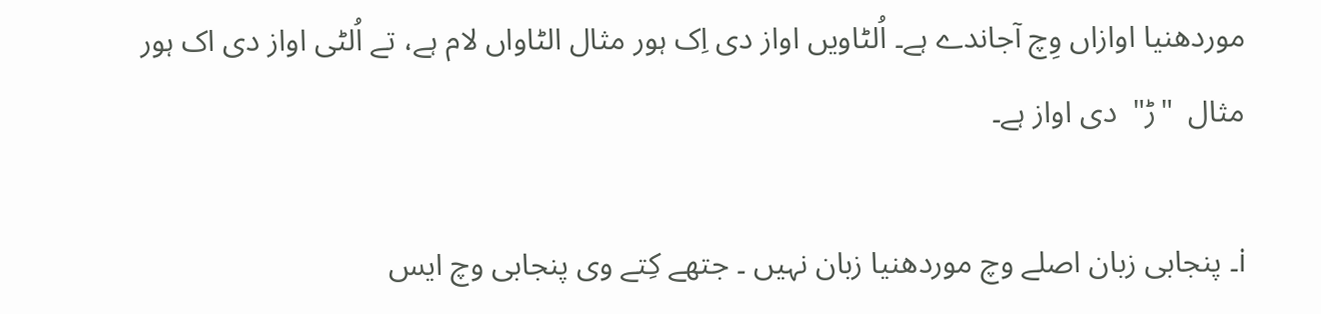موردھنیا اوازاں وِچ آجاندے ہے۔ اُلٹاویں اواز دی اِک ہور مثال الٹاواں لام ہے، تے اُلٹی اواز دی اک ہور مثال  "ڑ"  دی اواز ہے۔

i۔ پنجابی زبان اصلے وچ موردھنیا زبان نہیں ۔ جتھے کِتے وی پنجابی وچ ایس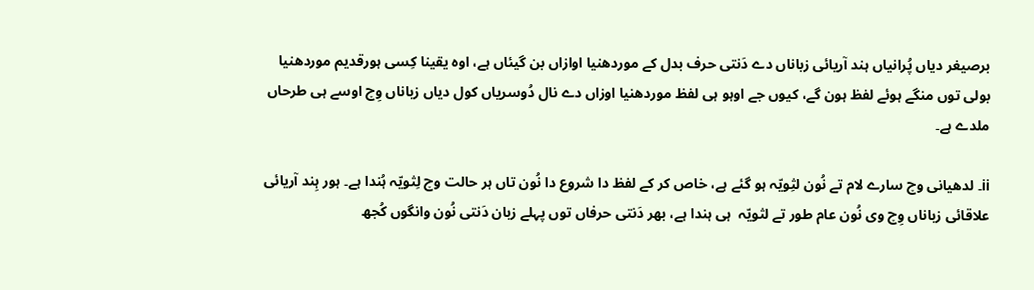برصیغر دیاں پُرانیاں ہند آریائی زباناں دے دَنتی حرف بدل کے موردھنیا اوازاں بن گیئاں ہے، اوہ یقینا کِسی ہورقدیم موردھنیا بولی توں منگے ہوئے لفظ ہون گے، کیوں جے اوہو ہی لفظ موردھنیا اوزاں دے نال دُوسریاں کول دیاں زباناں وِچ اوسے ہی طرحاں ملدے ہے۔

ii۔ لدھیانی وچ سارے لام تے نُون لثِویّہ ہو گئے ہے، خاص کر کے لفظ دا شروع دا نُون تاں ہر حالت وچ لِثویّہ ہُندا ہے۔ ہور ہِند آریائی علاقائی زباناں وِچ وی نُون عام طور تے لثویّہ  ہی ہندا ہے، بھر دَنتی حرفاں توں پہلے زبان دَنتی نُون وانگوں کُجھ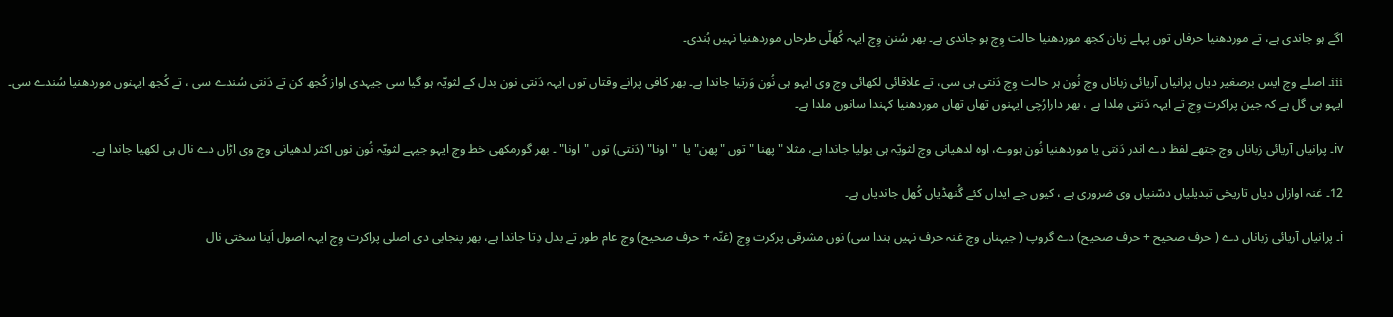اگے ہو جاندی ہے، تے موردھنیا حرفاں توں پہلے زبان کجھ موردھنیا حالت وِچ ہو جاندی ہے۔ بھر سُنن وِچ ایہہ کُھلّی طرحاں موردھنیا نہیں ہُندی۔

iii۔ اصلے وچ ایس برصغیر دیاں پرانیاں آریائی زباناں وچ نُون ہر حالت وِچ دَنتی ہی سی، تے علاقائی لکھائی وچ وی ایہو ہی نُون وَرتیا جاندا ہے۔ بھر کافی پرانے وقتاں توں ایہہ دَنتی نون بدل کے لثویّہ ہو گیا سی جیہدی اواز کُجھ کن تے دَنتی سُندے سی ، تے کُجھ ایہنوں موردھنیا سُندے سی۔ ایہو ہی گل ہے کہ جین پراکرت وِچ تے ایہہ دَنتی مِلدا ہے ، بھر دارارُچی ایہنوں تھاں تھاں موردھنیا کہندا سانوں ملدا ہے۔

iv۔ پرانیاں آریائی زباناں وچ جتھے لفظ دے اندر دَنتی یا موردھنیا نُون ہووے، اوہ لدھیانی وچ لثویّہ ہی بولیا جاندا ہے، مثلا " پھنا " توں "پھن" یا  "اونا" (دَنتی) توں "اونا" ۔ بھر گورمکھی خط وچ ایہو جیہے لثویّہ نُون نوں اکثر لدھیانی وچ وی اڑاں دے نال ہی لکھیا جاندا ہے۔

12۔ غنہ اوازاں دیاں تاریخی تبدیلیاں دسّنیاں وی ضروری ہے ، کیوں جے ایداں کئے گُنھڈیاں کُھل جاندیاں ہے۔

i۔ پرانیاں آریائی زباناں دے ( حرف صحیح + حرف صحیح) دے گروپ ( جیہناں وچ غنہ حرف نہیں ہندا سی) نوں مشرقی پرکرت وِچ (غنّہ + حرف صحیح) وچ عام طور تے بدل دِتا جاندا ہے، بھر پنجابی دی اصلی پراکرت وِچ ایہہ اصول اَینا سختی نال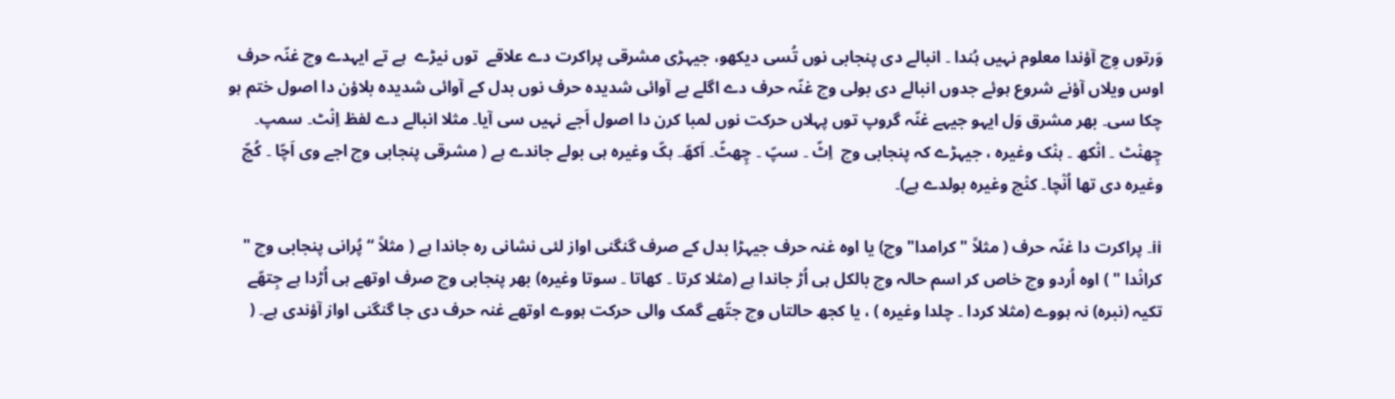وَرتوں وِچ آؤندا معلوم نہیں ہُندا ۔ انبالے دی پنجابی نوں تُسی دیکھو، جیہڑی مشرقی پراکرت دے علاقے  توں نیڑے  ہے تے ایہدے وچ غنّہ حرف اوس ویلاں آؤنے شروع ہوئے جدوں انبالے دی بولی وچ غنّہ حرف دے اگلے بے آوائی شدیدہ حرف نوں بدل کے آوائی شدیدہ بلاؤن دا اصول ختم ہو چکا سی۔ بھر مشرق وَل ایہو جیہے غنّہ گروپ توں پہلاں حرکت نوں لمبا کرن دا اصول اَجے نہیں سی آیا۔ مثلا انبالے دے لفظ اِنٛٹ۔ سمپ۔ چِھنٛٹ ۔ انٛکھ ۔ ہنٛک وغیرہ ، جیہڑے کہ پنجابی وچ  اِٹّ ۔ سپّ ۔ چِھٹّ۔ اَکھّ۔ ہکّ وغیرہ ہی بولے جاندے ہے ( مشرقی پنجابی وچ اجے وی اَچّا ۔ کُچّ وغیرہ دی تھا اُنٛچا۔ کنٛچ وغیرہ بولدے ہے)۔

ii۔ پراکرت دا غنّہ حرف ( مثلاً "کرامدا" وچ) یا اوہ غنہ حرف جیہڑا بدل کے صرف گنگنی اواز لئی نشانی رہ جاندا ہے ( مثلاً “ پُرانی پنجابی وچ " کرانٛدا " ) اوہ اُردو وچ خاص کر اسم حالہ وچ بالکل ہی اُڑ جاندا ہے (مثلا کرتا ۔ کھاتا ۔ سوتا وغیرہ) بھر پنجابی وچ صرف اوتھے ہی اُڑدا ہے جِتھّے تکیہ (نبرہ) نہ ہووے (مثلا کردا ۔ چلدا وغیرہ ) ، یا کجھ حالتاں وچ جتّھے گمک والی حرکت ہووے اوتھے غنہ حرف دی جا گنگنی اواز آؤندی ہے۔ (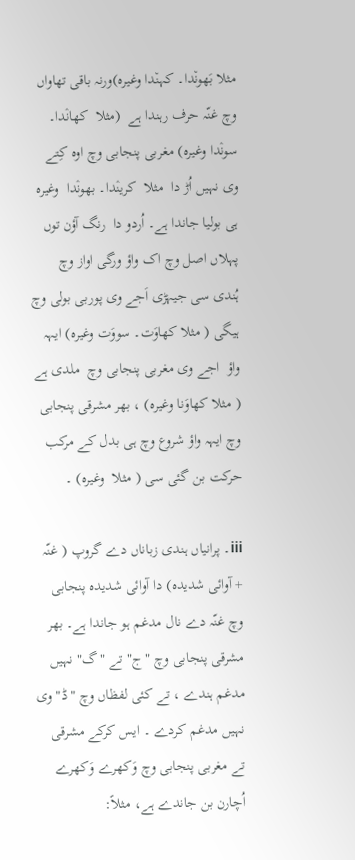مثلا بَھون٘دا۔ کہن٘دا وغیرہ)ورنہ باقی تھاواں وچ غنّہ حرف رہندا ہے  (مثلا  کھانٛدا۔ سونٛدا وغیرہ) مغربی پنجابی وچ اوہ کِتے وی نہیں اُڑ دا  مثلا  کرینٛدا۔ بھونٛدا  وغیرہ ہی بولیا جاندا ہے۔ اُردو دا  رنگ آؤن توں پہلاں اصل وچ اک واؤ ورگی اواز وچ  ہُندی سی جیہڑی اَجے وی پوربی بولی وچ  ہیگی ( مثلا کھاوَت۔ سووَت وغیرہ) ایہہ واؤ  اجے وی مغربی پنجابی وچ  ملدی ہے ( مثلا کھاوَنا وغیرہ) ، بھر مشرقی پنجابی وچ ایہہ واؤ شروع وچ ہی بدل کے مرکب حرکت بن گئی سی ( مثلا  وغیرہ) ۔

iii۔ پرانیاں ہندی زباناں دے گروپ ( غنّہ + آوائی شدیدہ) دا آوائی شدیدہ پنجابی وچ غنّہ دے نال مدغم ہو جاندا ہے۔ بھر مشرقی پنجابی وچ "ج" تے "گ" نہیں مدغم ہندے ، تے کئی لفظاں وچ "ڈ" وی نہیں مدغم کردے ۔ ایس کرکے مشرقی تے مغربی پنجابی وچ وَکھرے وَکھرے اُچارن بن جاندے ہے، مثلاً: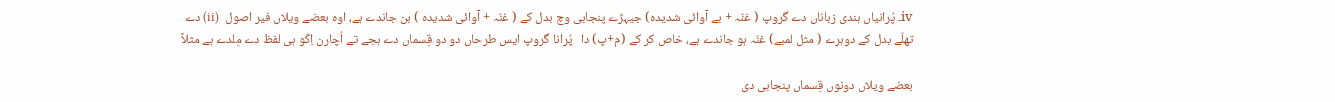iv۔ پُرانیاں ہندی زباناں دے گروپ ( غنّہ + بے آوائی شدیدہ) جیہڑے پنجابی وچ بدل کے ( غنّہ + آوائی شدیدہ ) بن جاندے ہے، اوہ بعضے ویلاں فیر اصول  (ii) دے تھلّے بدل کے دوہرے ( مثل لمبے) غنّہ ہو جاندے ہے، خاص کر کے (م+پ) دا   پُرانا گروپ ایس طرحاں دو دو قِسماں دے ہجے تے اُچارن اِکّو ہی لفظ دے مِلدے ہے مثلاً

بعضے ویلاں دونوں قِسماں پنجابی دی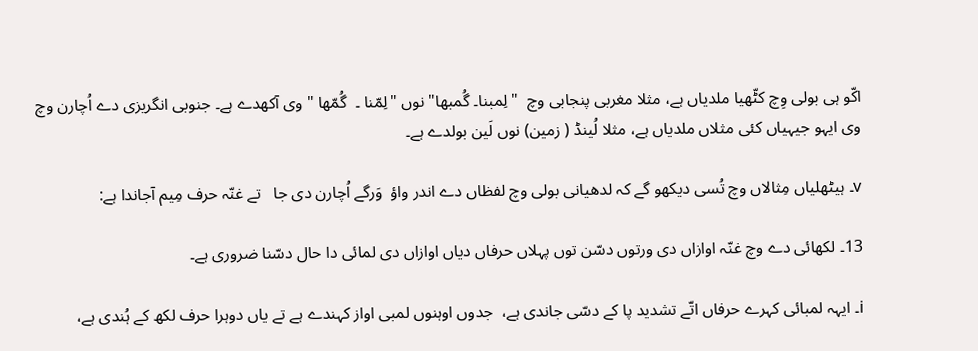اکّو ہی بولی وِچ کٹّھیا ملدیاں ہے، مثلا مغربی پنجابی وچ  " لِمبنا۔ گُمبھا" نوں "لِمّنا ۔  گُمّھا " وی آکھدے ہے۔ جنوبی انگریزی دے اُچارن وچ وی ایہو جیہیاں کئی مثلاں ملدیاں ہے، مثلا لُینڈ ( زمین) نوں لَین بولدے ہے۔

v۔ ہیٹھلیاں مِثالاں وچ تُسی دیکھو گے کہ لدھیانی بولی وچ لفظاں دے اندر واؤ  وَرگے اُچارن دی جا   تے غنّہ حرف مِیم آجاندا ہے:

13۔ لکھائی دے وچ غنّہ اوازاں دی ورتوں دسّن توں پہلاں حرفاں دیاں اوازاں دی لمائی دا حال دسّنا ضروری ہے۔

i۔ ایہہ لمبائی کہرے حرفاں اتّے تشدید پا کے دسّی جاندی ہے،  جدوں اوہنوں لمبی اواز کہندے ہے تے یاں دوہرا حرف لکھ کے ہُندی ہے،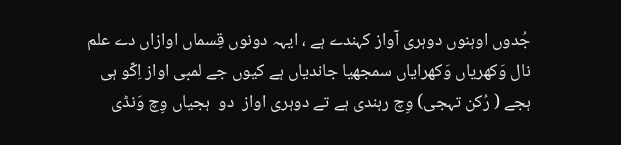جُدوں اوہنوں دوہری آواز کہندے ہے ، ایہہ دونوں قِسماں اوازاں دے علم نال وَکھریاں وَکھرایاں سمجھیا جاندیاں ہے کیوں جے لمبی اواز اِکّو ہی ہجے ( رُکن تہجی) وِچ رہندی ہے تے دوہری اواز  دو  ہجیاں وِچ وَنڈی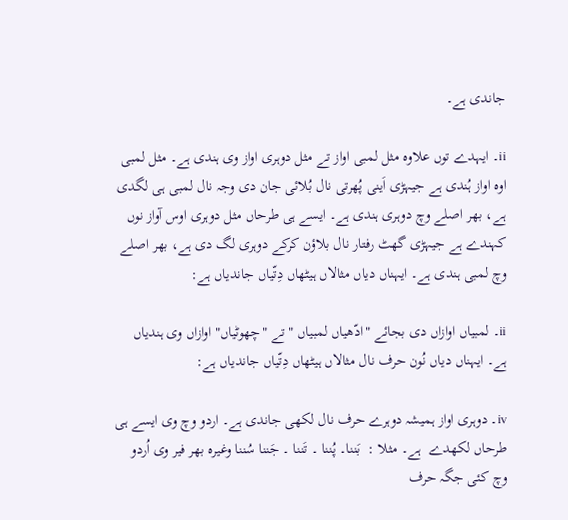جاندی ہے۔

ii۔ ایہدے توں علاوہ مثل لمبی اواز تے مثل دوہری اواز وی ہندی ہے۔ مثل لمبی اوہ اواز ہُندی ہے جیہڑی اَینی پُھرتی نال بُلائی جان دی وجہ نال لمبی ہی لگدی ہے، بھر اصلے وچ دوہری ہندی ہے۔ ایسے ہی طرحاں مثل دوہری اوس آواز نوں کہندے ہے جیہڑی گھٹ رفتار نال بلاؤن کرکے دوہری لگ دی ہے، بھر اصلے وچ لمبی ہندی ہے۔ ایہناں دیاں مثالاں ہیٹھاں دِتّیاں جاندیاں ہے:

ii۔ لمبیاں اوازاں دی بجائے "ادّھیاں لمبیاں " تے "چھوٹیاں" اوازاں وی ہندیاں ہے۔ ایہناں دیاں نُون حرف نال مثالاں ہیٹھاں دِتّیاں جاندیاں ہے:

iv۔ دوہری اواز ہمیشہ دوہرے حرف نال لکھی جاندی ہے۔ اردو وچ وی ایسے ہی طرحاں لکھدے  ہے۔ مثلا :  بَننا۔ پُننا ۔ تَننا ۔ جَننا سُننا وغیرہ بھر فیر وی اُردو وچ کئی جگہ حرف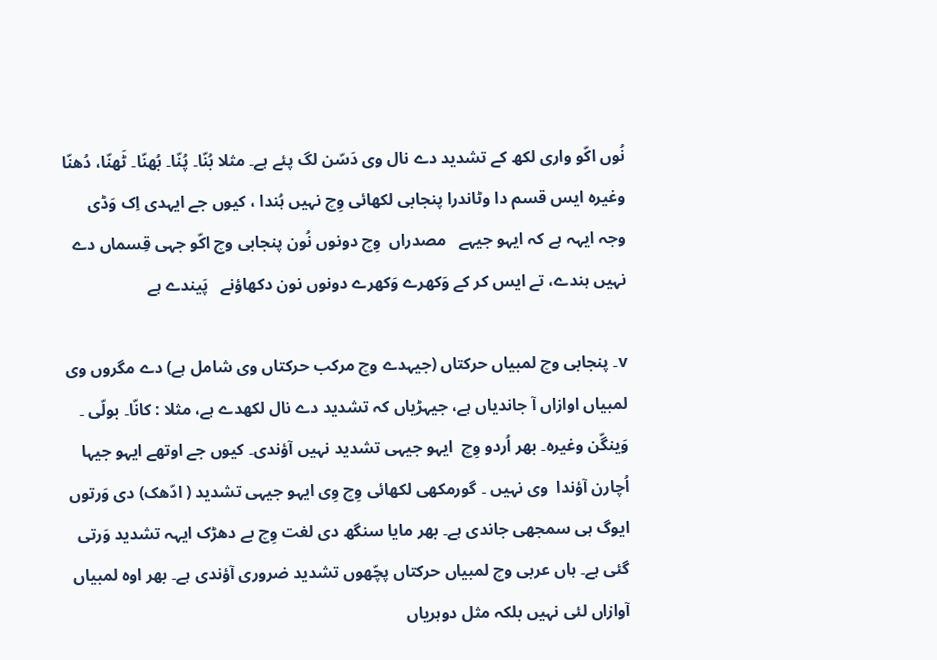نُوں اکّو واری لکھ کے تشدید دے نال وی دَسّن لگ پئے ہے۔ مثلا بُنّا۔ پُنّا۔ بُھنّا۔ ٹَھنّا، دُھنّا وغیرہ ایس قسم دا وٹاندرا پنجابی لکھائی وِچ نہیں ہُندا ، کیوں جے ایہدی اِک وَڈی وجہ ایہہ ہے کہ ایہو جیہے   مصدراں  وِچ دونوں نُون پنجابی وچ اکّو جہی قِسماں دے نہیں ہندے، تے ایس کر کے وَکھرے وَکھرے دونوں نون دکھاؤنے   پَیندے ہے

v۔ پنجابی وچ لمبیاں حرکتاں (جیہدے وچ مرکب حرکتاں وی شامل ہے) دے مگروں وی لمبیاں اوازاں آ جاندیاں ہے، جیہڑیاں کہ تشدید دے نال لکھدے ہے، مثلا : کانّا۔ بولّی ۔ وَینگّن وغیرہ۔ بھر اُردو وِچ  ایہو جیہی تشدید نہیں آؤندی۔ کیوں جے اوتھے ایہو جیہا  اُچارن آؤندا  وی نہیں ۔ گورمکھی لکھائی وِچ وِی ایہو جیہی تشدید ( ادّھک) دی وَرتوں ایوگ ہی سمجھی جاندی ہے۔ بھر مایا سنگھ دی لغت وِچ بے دھڑک ایہہ تشدید وَرتی گئی ہے۔ ہاں عربی وچ لمبیاں حرکتاں پچّھوں تشدید ضروری آؤندی ہے۔ بھر اوہ لمبیاں آوازاں لئی نہیں بلکہ مثل دوہریاں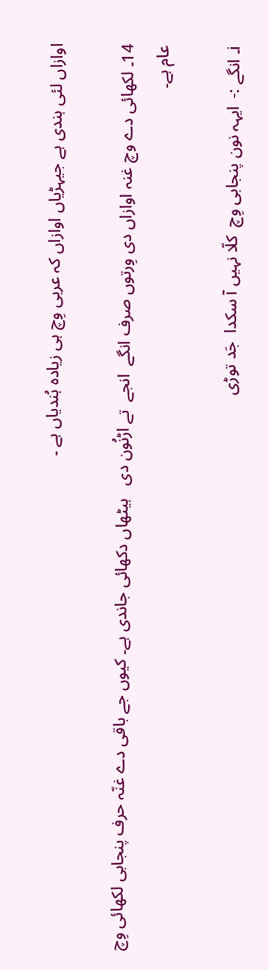اوازاں لئی ہندی ہے جیہڑیاں اوازاں کہ عربی وِچ ہی زیادہ ہُندیاں ہے ۔

14۔ لکھائی دے وچ غنہ اوازاں دی وِرتوں صرف انگے  انجے  تے اڑنُون دی   ہیٹھاں دکھائی جاندی ہے۔ کیوں جے باقی دے غنّہ حرف پنجابی لکھائی وِچ عام ہے۔

i۔ انگے :-  ایہہ نون پنجابی وِچ  کلّا نہیں آ سکدا  جَد توڑی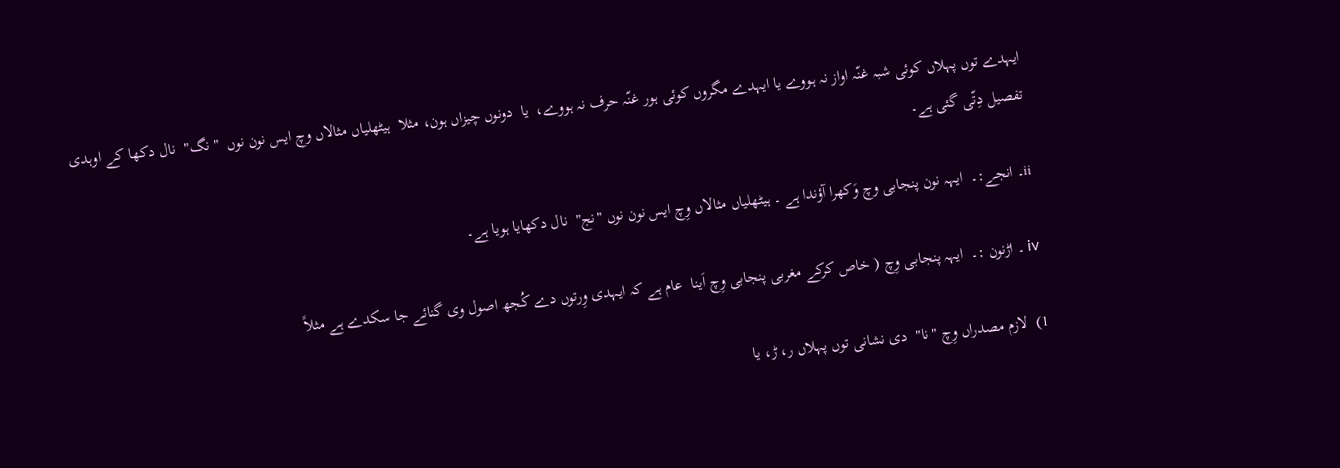ایہدے توں پہلاں کوئی شبہ غنّہ اواز نہ ہووے یا ایہدے مگروں کوئی ہور غنّہ حرف نہ ہووے،  یا  دونوں چیزاں ہون، مثلا  ہیٹھلیاں مثالاں وچ ایس نون نوں  " نگ"  نال دکھا کے اوہدی تفصیل دِتّی گئی ہے۔

ii۔ انجے:۔  ایہہ نون پنجابی وچ وَکھرا آؤندا ہے ۔ ہیٹھلیاں مثالاں وِچ ایس نون نوں "نج"  نال دکھایا ہویا ہے۔

iv ۔ اڑنون :۔  ایہہ پنجابی وِچ ( خاص کرکے مغربی پنجابی وِچ اَینا  عام ہے کہ ایہدی وِرتوں دے کُجھ اصول وی گنائے جا سکدے ہے مثلاً

1)  لازم مصدراں وِچ "نا"  دی نشانی توں پہلاں ر، ڑ، یا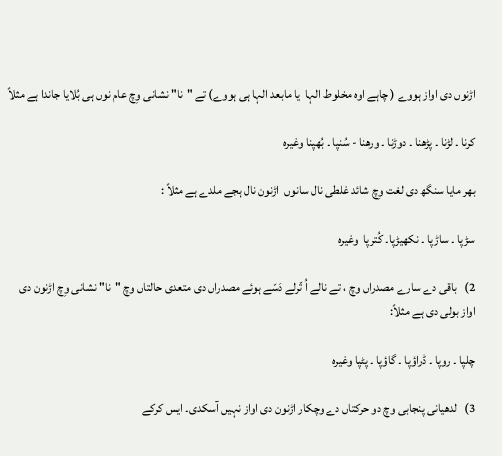اڑنوں دی اواز ہووے ( چاہے اوہ مخلوط الہا  یا مابعد الہا ہی ہووے) تے "نا" نشانی وِچ عام نوں ہی بُلایا جاندا ہے مثلاً

کرنا ۔ لڑنا ۔ پڑھنا ۔ دوڑنا ۔ ورھنا - سُنڽا ۔ بُھڽنا وغیرہ

بھر مایا سنگھ دی لغت وِچ شائد غلطی نال سانوں  اڑنون نال ہجے ملدے ہے مثلاً :

سڑڽا ۔ ساڑڽا ۔ نکھیڑڽا۔ کُترڽا  وغیرہ

2)   باقی دے سارے مصدراں وچ ، تے نالے اُ تّرلے دَسّے ہوئے مصدراں دی متعدی حالتاں وچ "نا" نشانی وِچ اڑنون دی اواز بولی دی ہے مثلاً:

چلڽا ۔ روڽا ۔ ڈراؤڽا ۔ گاؤڽا ۔ پٹڽا وغیرہ

3)   لدھیانی پنجابی وچ دو حرکتاں دے وچکار اڑنون دی اواز نہیں آسکدی۔ ایس کرکے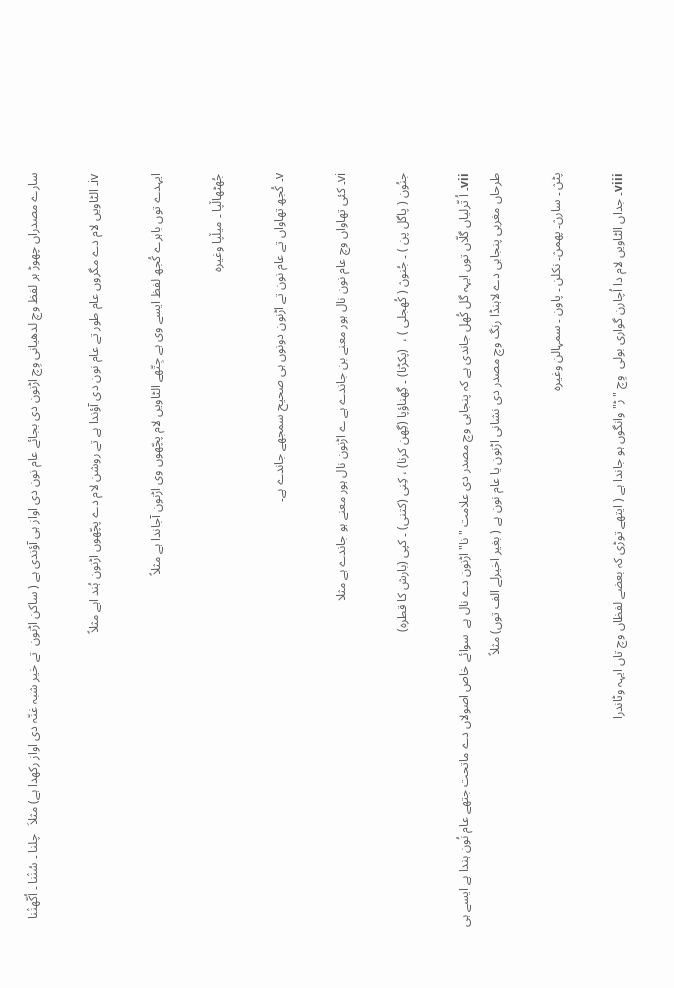سارے مصدراں چھوڑ ہر لفظ وچ لدھیانی وِچ اڑنون دی بجائے عام نون دی اواز ہی آؤندی ہے ( ساکن اڑنون  تے خیر شبہ غنّہ دی اواز رکھدا ہے) مثلاَ   چلنا ۔ سُنٛنا ۔ اُکّھنٛنا

iv۔ الٹاویں لام دے مگروں عام طور تے عام نون دی آؤندا ہے تے روشن لام دے پچّھوں اڑنون ہُند اہے مثلاً

ایہدے توں باہرے کُجھ لفظ ایسے وی ہے جِتّھے الٹاویں لام پچّھوں وی اڑنون آجاندا ہے مثلاً

جُھٹھاڵڽا ۔ میڵڽا وغیرہ

v۔ کُجھ تھاواں تے عام نون تے اڑنون دونوں ہی صحیح سمجھے جاندے ہے۔

vi۔ کئی تھاواں وچ عام نون نال ہور معنے بن جاندے ہے ے اڑنون نال ہور معنے ہو جاندے ہے مثلا

جنُون ( پاگل پن ) ۔ جُنوڽ ( کُھجلی ) ،  (پکڑنا) ۔ گِھناؤڽا (گِھن کرنا) ، کِنی (کتنی) ۔ کڽی (بارش کا قطرہ)

vii۔ اُ تّرلیاں گلّاں توں ایہہ گل کُھل جاندی ہے کہ پنجابی وچ مصدر دی علامت "نا" اڑنون دے نال ہے  سوائے خاص اصولاں دے ماتحت جتھے عام نُون ہندا ہے ایسے ہی طرحاں مغربی پنجابی دے لاہنڈا رنگ وچ مصدر دی نشانی اڑنون یا عام نون ہے ( بغیر اخیرلے الف توں) مثلاً

پٹڽ ۔ سارڽ۔ پھمڽ۔ نکلن ۔ پاون ۔ سمہالن وغیرہ

viii۔ جداں الٹاویں لام دا اُچارن گواری بولی  وِچ "ڑ" وانگوں ہو جاندا ہے ( ایتھے توڑی کہ بعضے لفظاں وچ تاں ایہہ وٹاندرا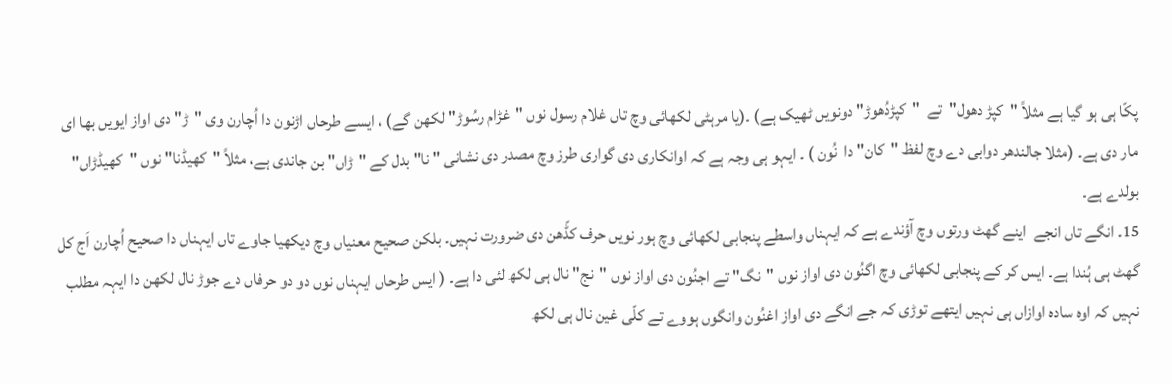پکّا ہی ہو گیا ہے مثلاً "کپڑ دھول"  تے  "کپڑدُھوڑ" دونویں ٹھیک ہے) ۔(یا مرہٹی لکھائی وچ تاں غلام رسول نوں "غڑام رسُوڑ" لکھن گے) ، ایسے طرحاں اڑنون دا اُچارن وی "ڑ" دی اواز ایویں بھا ای مار دی ہے۔ (مثلا جالندھر دوابی دے وچ لفظ "کان" دا  نُون ) ۔ ایہو ہی وجہ ہے کہ اوانکاری دی گواری طرز وچ مصدر دی نشانی " نا" بدل کے "ڑاں" بن جاندی ہے، مثلاً "کھیڈنا" نوں "کھیڈڑاں" بولدے ہے۔
15۔ انگے تاں انجے  اینے گھٹ ورتوں وچ آؤندے ہے کہ ایہناں واسطے پنجابی لکھائی وچ ہور نویں حرف کڈّھن دی ضرورت نہیں۔ بلکن صحیح معنیاں وچ دیکھیا جاوے تاں ایہناں دا صحیح اُچارن اَج کل گھٹ ہی ہُندا ہے۔ ایس کر کے پنجابی لکھائی وچ اگنُون دی اواز نوں "نگ" تے اجنُون دی اواز نوں "نج" نال ہی لکھ لئی دا ہے۔ ( ایس طرحاں ایہناں نوں دو دو حرفاں دے جوڑ نال لکھن دا ایہہ مطلب نہیں کہ اوہ سادہ اوازاں ہی نہیں ایتھے توڑی کہ جے انگے دی اواز اغنُون وانگوں ہووے تے کلّی غین نال ہی لکھ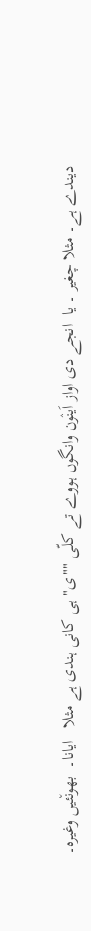دیندے ہے۔ مثلا چغیر ۔ یا  انجے دی اواز اَینٛون وانگوں ہووے تے کلّی ""ی" ہی کانی ہندی ہے مثلا   ایانا۔  بھون٘ئیں وغیرہ۔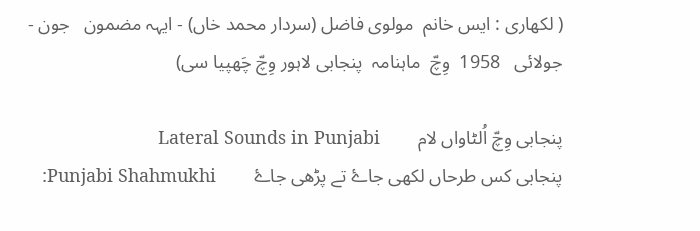( لکھاری : ایس خانم  مولوی فاضل (سردار محمد خاں) - ایہہ مضمون   جون - جولائی   1958  وِچّ  ماہنامہ  پنجابی لاہور وِچّ چَھپیا سی)

پنجابی وِچّ اُلٹاواں لام        Lateral Sounds in Punjabi
پنجابی کس طرحاں لکھی جاۓ تے پڑھی جاۓ        Punjabi Shahmukhi: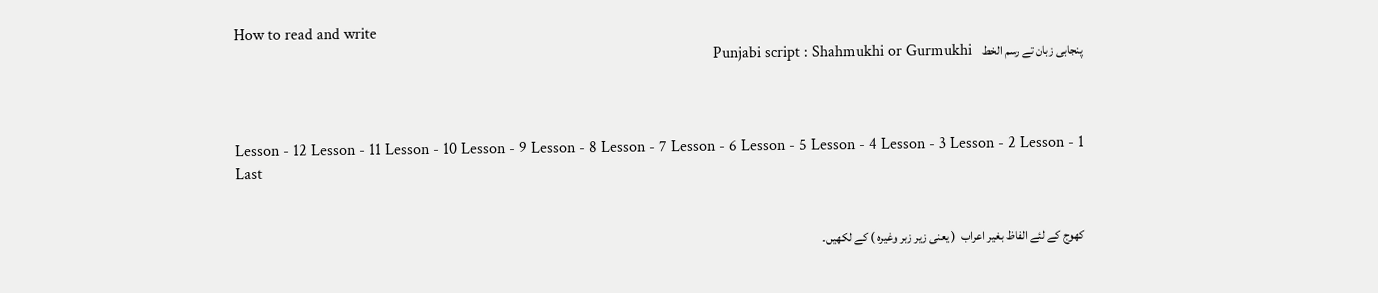How to read and write
پنجابی زبان تے رسم الخط    Punjabi script : Shahmukhi or Gurmukhi



Lesson - 12 Lesson - 11 Lesson - 10 Lesson - 9 Lesson - 8 Lesson - 7 Lesson - 6 Lesson - 5 Lesson - 4 Lesson - 3 Lesson - 2 Lesson - 1
Last


کھوج کے لئے الفاظ بغیر اعراب  ( یعنی زیر زبر وغیرہ ) کے لکھیں۔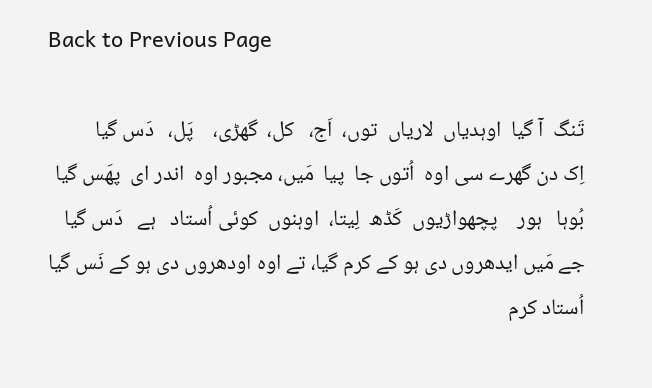Back to Previous Page

تَنگ  آ گیا  اوہدیاں  لاریاں  توں،  اَج،   کل،  گھڑی،    پَل،   دَس گیا
اِک دن گھرے سی اوہ  اُتوں جا  پیا  مَیں، مجبور اوہ  اندر ای  پھَس گیا
بُوہا   ہور    پچھواڑیوں  کَڈھ  لِیتا،  اوہنوں  کوئی اُستاد   ہے   دَس گیا
جے مَیں ایدھروں دی ہو کے کرم گیا، تے اوہ اودھروں دی ہو کے نَس گیا
اُستاد کرم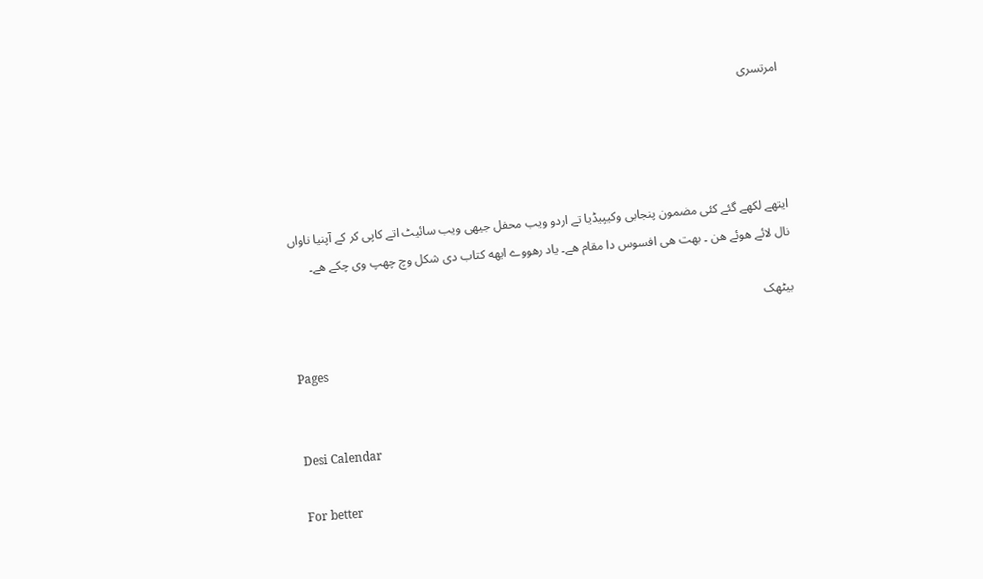امرتسری




ایتھے لکھے گئے کئی مضمون پنجابی وکیپیڈیا تے اردو ویب محفل جیهی ویب سائیٹ اتے کاپی کر کے آپنیا ناواں نال لائے هوئے هن ۔ بهت هی افسوس دا مقام هے۔ یاد رهووے ایهه کتاب دی شکل وچ چھپ وی چکے هے۔

بیٹھک

Pages


Desi Calendar

For better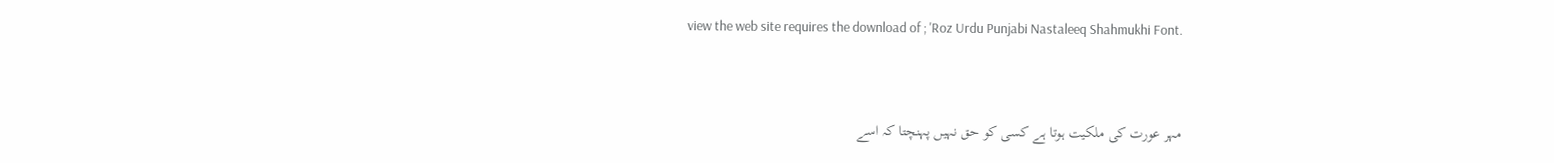view the web site requires the download of ; 'Roz Urdu Punjabi Nastaleeq Shahmukhi Font.


مہر عورت کی ملکیت ہوتا ہے کسی کو حق نہیں پہنچتا کہ اسے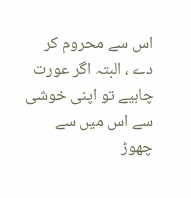اس سے محروم کر دے ، البتہ اگر عورت چاہیے تو اپنی خوشی سے اس میں سے چھوڑ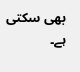بھی سکتی ہے۔